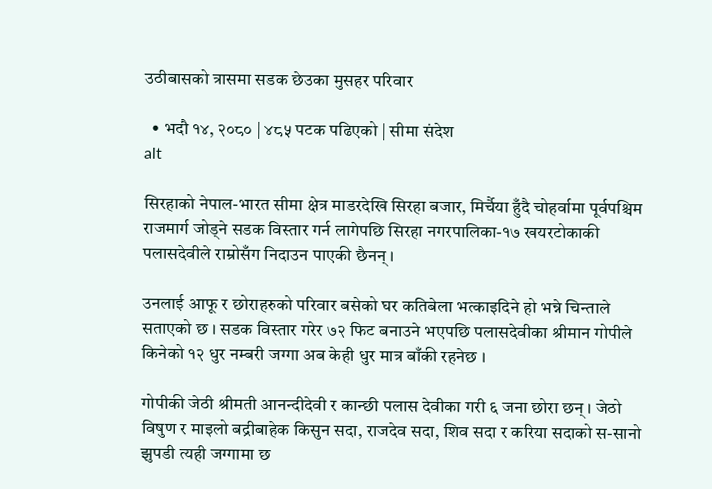उठीबासको त्रासमा सडक छेउका मुसहर परिवार

  • भदौ १४, २०८० | ४८५ पटक पढिएको | सीमा संदेश
alt

सिरहाको नेपाल-भारत सीमा क्षेत्र माडरदेखि सिरहा बजार, मिर्चैया हुँदै चोहर्वामा पूर्वपश्चिम राजमार्ग जोड्ने सडक विस्तार गर्न लागेपछि सिरहा नगरपालिका-१७ खयरटोकाकी पलासदेवीले राम्रोसँग निदाउन पाएकी छैनन् ।

उनलाई आफू र छोराहरुको परिवार बसेको घर कतिबेला भत्काइदिने हो भन्ने चिन्ताले सताएको छ । सडक विस्तार गरेर ७२ फिट बनाउने भएपछि पलासदेवीका श्रीमान गोपीले किनेको १२ धुर नम्बरी जग्गा अब केही धुर मात्र बाँकी रहनेछ ।

गोपीकी जेठी श्रीमती आनन्दीदेवी र कान्छी पलास देवीका गरी ६ जना छोरा छन् । जेठो विषुण र माइलो बद्रीबाहेक किसुन सदा, राजदेव सदा, शिव सदा र करिया सदाको स-सानो झुपडी त्यही जग्गामा छ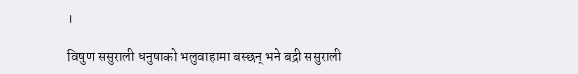।

विषुण ससुराली धनुषाको भलुवाहामा बस्छन् भने बद्री ससुराली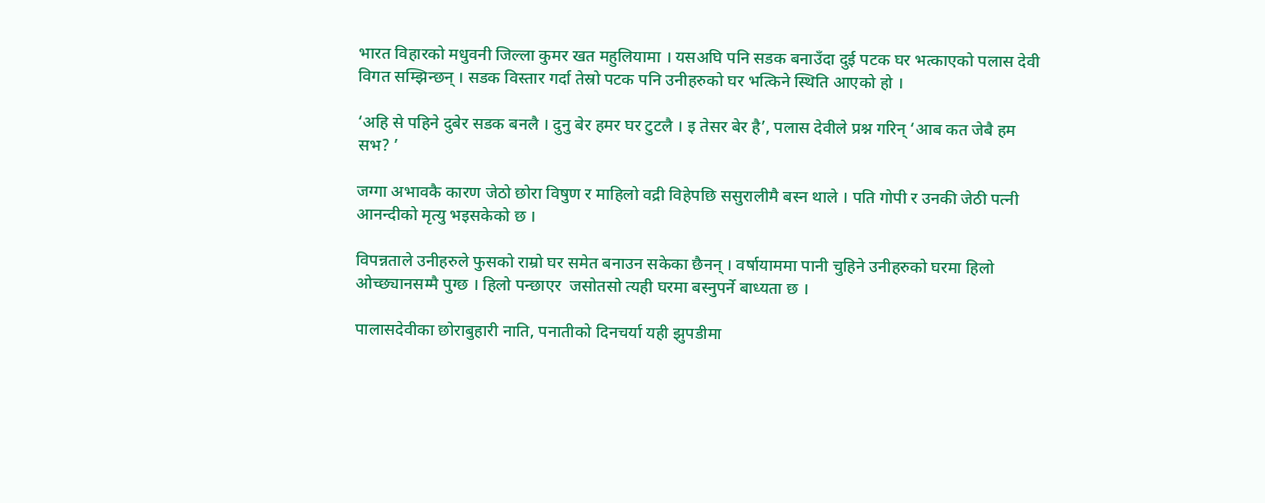भारत विहारको मधुवनी जिल्ला कुमर खत महुलियामा । यसअघि पनि सडक बनाउँदा दुई पटक घर भत्काएको पलास देवी विगत सम्झिन्छन् । सडक विस्तार गर्दा तेस्रो पटक पनि उनीहरुको घर भत्किने स्थिति आएको हो ।

‘अहि से पहिने दुबेर सडक बनलै । दुनु बेर हमर घर टुटलै । इ तेसर बेर है’, पलास देवीले प्रश्न गरिन् ‘आब कत जेबै हम सभ? ’

जग्गा अभावकै कारण जेठो छोरा विषुण र माहिलो वद्री विहेपछि ससुरालीमै बस्न थाले । पति गोपी र उनकी जेठी पत्नी आनन्दीको मृत्यु भइसकेको छ ।

विपन्नताले उनीहरुले फुसको राम्रो घर समेत बनाउन सकेका छैनन् । वर्षायाममा पानी चुहिने उनीहरुको घरमा हिलो ओच्छ्यानसम्मै पुग्छ । हिलो पन्छाएर  जसोतसो त्यही घरमा बस्नुपर्ने बाध्यता छ ।

पालासदेवीका छोराबुहारी नाति, पनातीको दिनचर्या यही झुपडीमा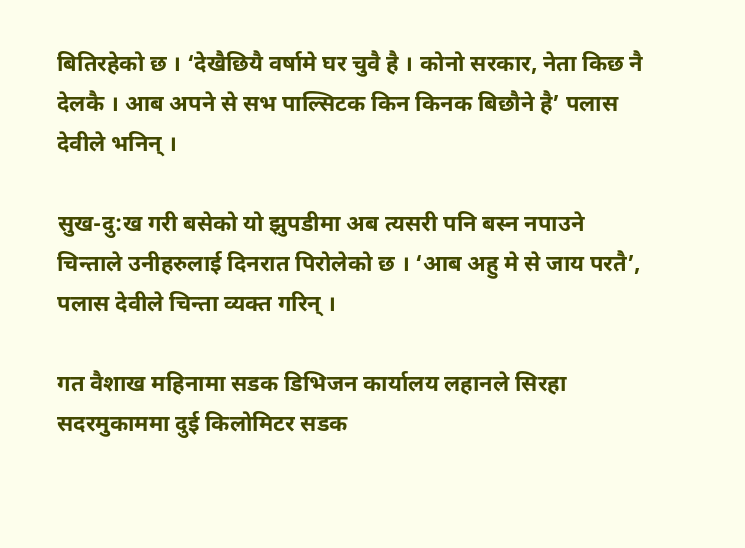बितिरहेको छ । ‘देखैछियै वर्षामे घर चुवै है । कोनो सरकार, नेता किछ नै देलकै । आब अपने से सभ पाल्सिटक किन किनक बिछौने है’ पलास देवीले भनिन् ।

सुख-दु:ख गरी बसेको यो झुपडीमा अब त्यसरी पनि बस्न नपाउने चिन्ताले उनीहरुलाई दिनरात पिरोलेको छ । ‘आब अहु मे से जाय परतै’, पलास देवीले चिन्ता व्यक्त गरिन् ।

गत वैशाख महिनामा सडक डिभिजन कार्यालय लहानले सिरहा सदरमुकाममा दुई किलोमिटर सडक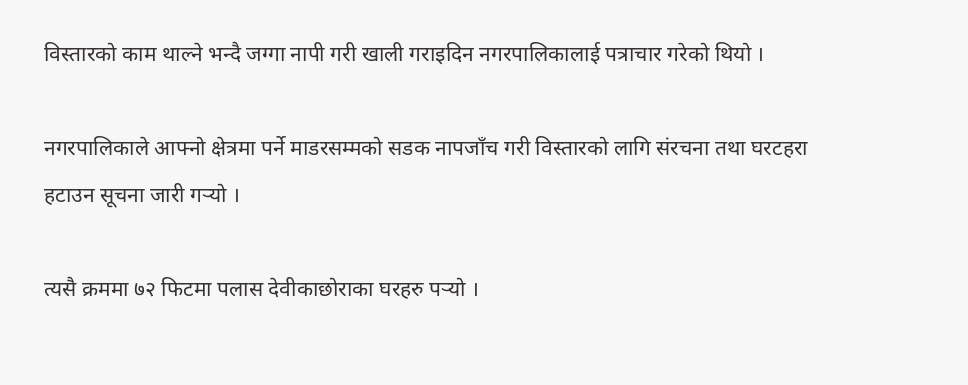विस्तारको काम थाल्ने भन्दै जग्गा नापी गरी खाली गराइदिन नगरपालिकालाई पत्राचार गरेको थियो ।

नगरपालिकाले आफ्नो क्षेत्रमा पर्ने माडरसम्मको सडक नापजाँच गरी विस्तारको लागि संरचना तथा घरटहरा हटाउन सूचना जारी गर्‍यो ।

त्यसै क्रममा ७२ फिटमा पलास देवीकाछोराका घरहरु पर्‍यो ।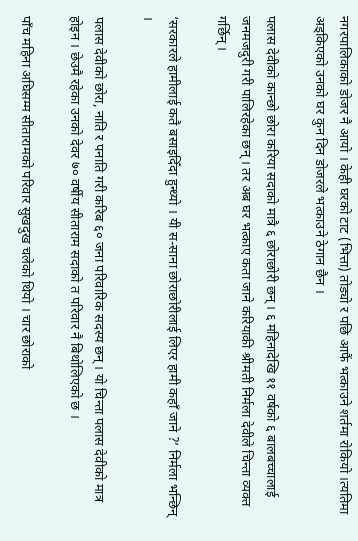नगरपालिकाको डोजर नै आयो । केही घरको टाट (भित्ता) तोड्यो र पछि आफैं भत्काउने शर्तमा रोकियो ।त्यतिमा अड्किएको उनको घर कुन दिन डोजरले भत्काउने ठेगान छैन ।

पलास देवीको कान्छो छोरा करिया सदाको मात्रै ६ छोराछोरी छन् । ६ महिनादेखि ११ वर्षको ६ बालबच्चालाई जनमजदुरी गरी पालिरहेका छन् । तर अब घर भत्काए कता जाने करियाकी श्रीमती निर्मला देवीले चिन्ता व्यक्त गर्छिन् ।

‘सरकारले हामीलाई कतै बसाइदिँदा हुन्थ्यो । यी स-साना छोराछोरीलाई लिएर हामी कहाँ जाने ?’ निर्मला भन्छिन् ।

पलास देवीको छोरा, नाति र पनाति गरी करिब ६० जना परिवारिक सदस्य छन् । यो चिन्ता पलास देवीको मात्र होइन । छेउमै रहेका उनको देवर ७० वर्षीय सीताराम सदाको त परिवार नै बिथोलिएको छ ।

पाँच महिना अघिसम्म सीतारामको परिवार सुखदुख चलेको थियो । चार छोराको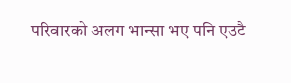परिवारको अलग भान्सा भए पनि एउटै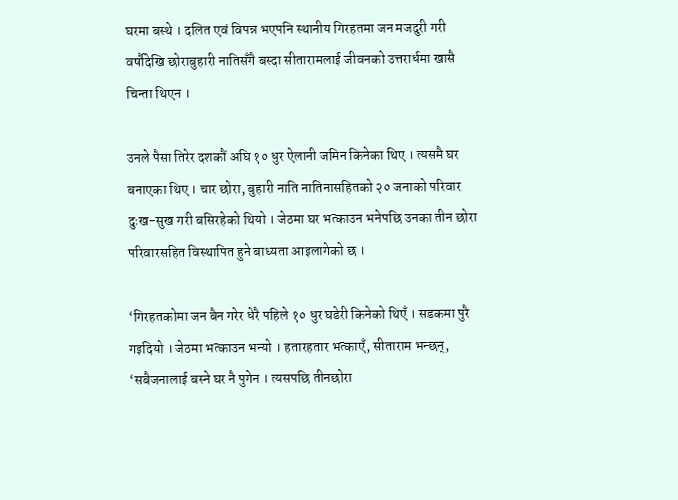घरमा बस्थे । दलित एवं विपन्न भएपनि स्थानीय गिरहतमा जन मजदुरी गरी वर्षौदेखि छोराबुहारी नातिसँगै बस्दा सीतारामलाई जीवनको उत्तरार्धमा खासै चिन्ता थिएन ।

उनले पैसा तिरेर दशकौं अघि १० धुर ऐलानी जमिन किनेका थिए । त्यसमै घर बनाएका थिए । चार छोरा, बुहारी नाति नातिनासहितको २० जनाको परिवार दुःख-सुख गरी बसिरहेको थियो । जेठमा घर भत्काउन भनेपछि उनका तीन छोरा परिवारसहित विस्थापित हुने बाध्यता आइलागेको छ ।

‘गिरहतकोमा जन बैन गरेर धेरै पहिले १० धुर घडेरी किनेको थिएँ । सडकमा पुरै गइदियो । जेठमा भत्काउन भन्यो । हतारहतार भत्काएँ, सीताराम भन्छन्, ‘सबैजनालाई बस्ने घर नै पुगेन । त्यसपछि तीनछोरा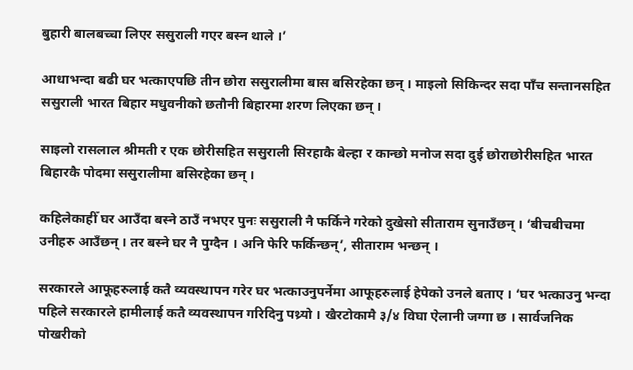बुहारी बालबच्चा लिएर ससुराली गएर बस्न थाले ।’

आधाभन्दा बढी घर भत्काएपछि तीन छोरा ससुरालीमा बास बसिरहेका छन् । माइलो सिकिन्दर सदा पाँच सन्तानसहित ससुराली भारत बिहार मधुवनीको छतौनी बिहारमा शरण लिएका छन् ।

साइलो रासलाल श्रीमती र एक छोरीसहित ससुराली सिरहाकै बेल्हा र कान्छो मनोज सदा दुई छोराछोरीसहित भारत बिहारकै पोदमा ससुरालीमा बसिरहेका छन् ।

कहिलेकाहीँ घर आउँदा बस्ने ठाउँ नभएर पुनः ससुराली नै फर्किने गरेको दुखेसो सीताराम सुनाउँछन् । ‘बीचबीचमा उनीहरु आउँछन् । तर बस्ने घर नै पुग्दैन । अनि फेरि फर्किन्छन्’, सीताराम भन्छन् ।

सरकारले आफूहरुलाई कतै व्यवस्थापन गरेर घर भत्काउनुपर्नेमा आफूहरुलाई हेपेको उनले बताए । ‘घर भत्काउनु भन्दा पहिले सरकारले हामीलाई कतै व्यवस्थापन गरिदिनु पथ्र्यो । खैरटोकामै ३/४ विघा ऐलानी जग्गा छ । सार्वजनिक पोखरीको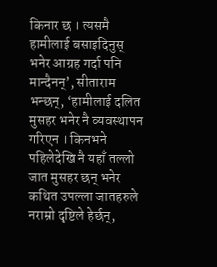किनार छ । त्यसमै हामीलाई बसाइदिनुस् भनेर आग्रह गर्दा पनि मान्दैनन्’, सीताराम भन्छन्, ‘हामीलाई दलित मुसहर भनेर नै व्यवस्थापन गरिएन । किनभने पहिलेदेखि नै यहाँ तल्लो जात मुसहर छन् भनेर कथित उपल्ला जातहरुले नराम्रो दृष्टिले हेर्छन्,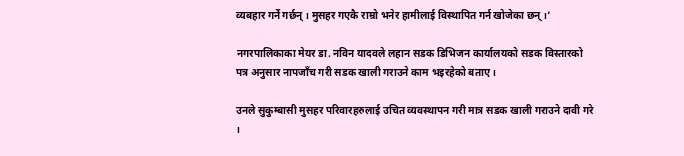व्यबहार गर्ने गर्छन् । मुसहर गएकै राम्रो भनेर हामीलाई विस्थापित गर्न खोजेका छन् ।’

नगरपालिकाका मेयर डा. नविन यादवले लहान सडक डिभिजन कार्यालयको सडक विस्तारको पत्र अनुसार नापजाँच गरी सडक खाली गराउने काम भइरहेको बताए ।

उनले सुकुम्बासी मुसहर परिवारहरुलाई उचित व्यवस्थापन गरी मात्र सडक खाली गराउने दावी गरे ।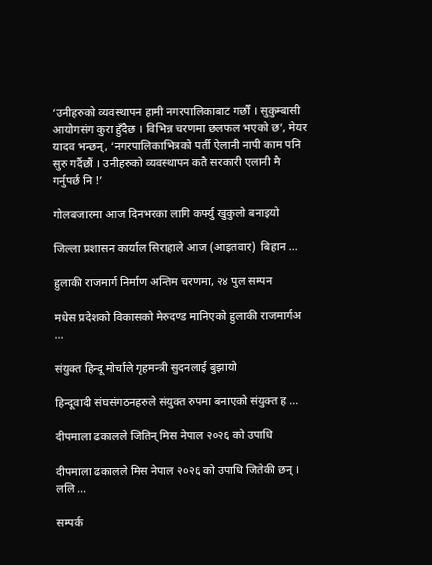‘उनीहरुको व्यवस्थापन हामी नगरपालिकाबाट गर्छौं । सुकुम्बासी आयोगसंग कुरा हुँदैछ । विभिन्न चरणमा छलफल भएको छ’, मेयर यादव भन्छन्, ‘नगरपालिकाभित्रको पर्ती ऐलानी नापी काम पनि सुरु गर्दैछौं । उनीहरुको व्यवस्थापन कतै सरकारी एलानी मै गर्नुपर्छ नि !’

गोलबजारमा आज दिनभरका लागि कर्फ्यु खुकुलो बनाइयो

जिल्ला प्रशासन कार्याल सिराहाले आज (आइतवार)  बिहान ...

हुलाकी राजमार्ग निर्माण अन्तिम चरणमा, २४ पुल सम्पन

मधेस प्रदेशको विकासको मेरुदण्ड मानिएको हुलाकी राजमार्गअ ...

संयुक्त हिन्दू मोर्चाले गृहमन्त्री सुदनलाई बुझायो

हिन्दूवादी संघसंगठनहरुले संयुक्त रुपमा बनाएको संयुक्त ह ...

दीपमाला ढकालले जितिन् मिस नेपाल २०२६ को उपाधि

दीपमाला ढकालले मिस नेपाल २०२६ को उपाधि जितेकी छन् । ललि ...

सम्पर्क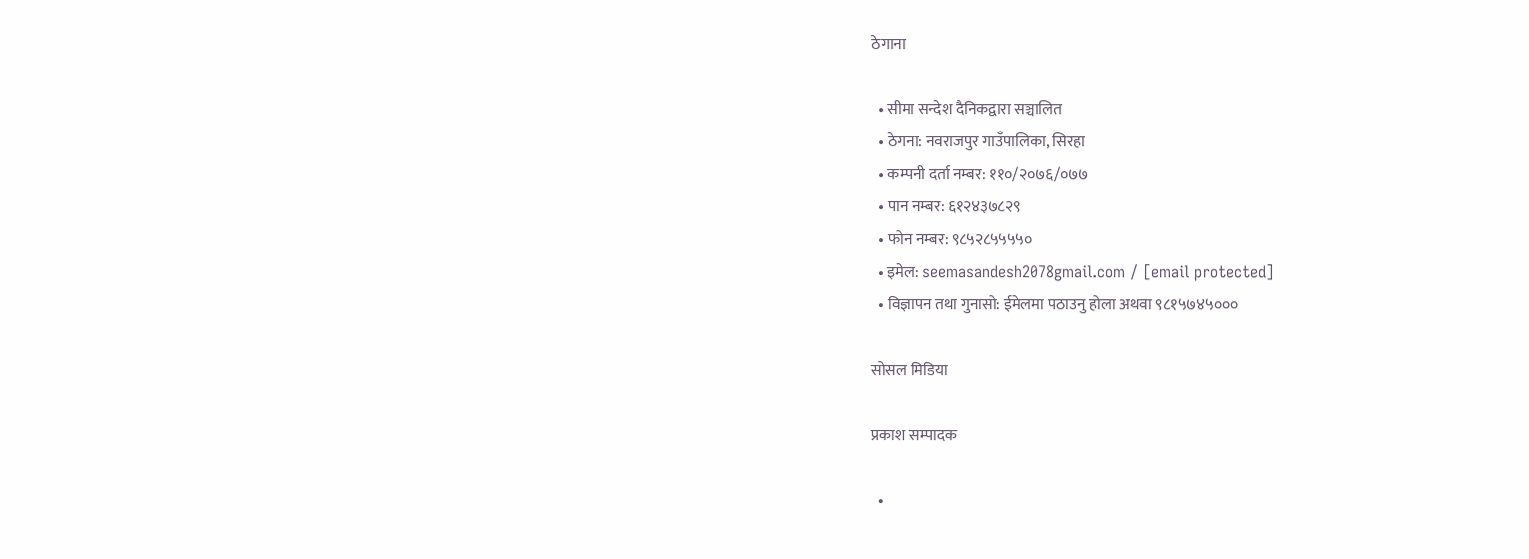ठेगाना

  • सीमा सन्देश दैनिकद्वारा सञ्चालित
  • ठेगना: नवराजपुर गाउँपालिका, सिरहा
  • कम्पनी दर्ता नम्बर: ११०/२०७६/०७७
  • पान नम्बर: ६१२४३७८२९
  • फोन नम्बर: ९८५२८५५५५०
  • इमेल: seemasandesh2078gmail.com / [email protected]
  • विज्ञापन तथा गुनासो: ईमेलमा पठाउनु होला अथवा ९८१५७४५०००

सोसल मिडिया

प्रकाश सम्पादक

  •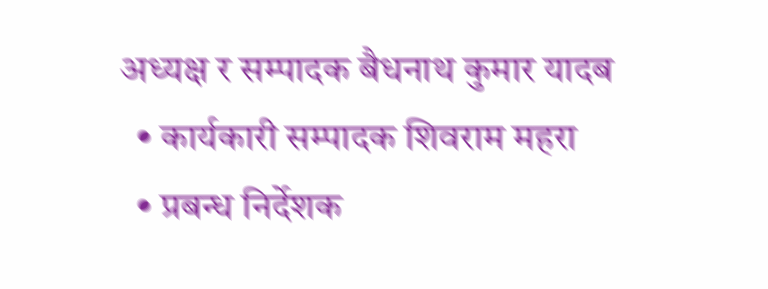अध्यक्ष र सम्पादक बैधनाथ कुमार यादब
  • कार्यकारी सम्पादक शिवराम महरा
  • प्रबन्ध निर्देशक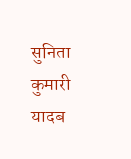सुनिता कुमारी यादब